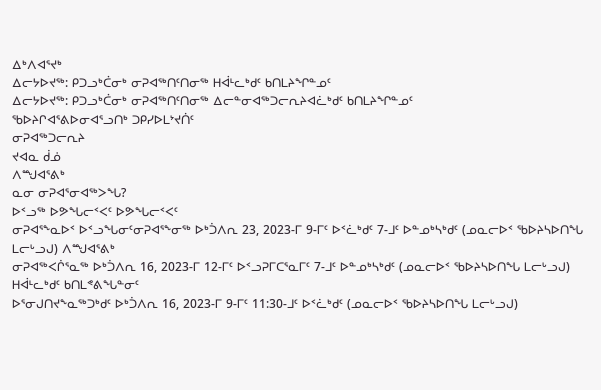ᐃᒃᐱᐊᕐᔪᒃ
ᐃᓕᔭᐅᔪᖅ: ᑭᑐᓗᒃᑖᓂᒃ ᓂᕈᐊᖅᑎᑦᑎᓂᖅ ᕼᐋᒻᓚᒃᑯᑦ ᑲᑎᒪᔨᖏᓐᓄᑦ
ᐃᓕᔭᐅᔪᖅ: ᑭᑐᓗᒃᑖᓂᒃ ᓂᕈᐊᖅᑎᑦᑎᓂᖅ ᐃᓕᓐᓂᐊᖅᑐᓕᕆᔨᐊᓛᒃᑯᑦ ᑲᑎᒪᔨᖏᓐᓄᑦ
ᖃᐅᔨᒋᐊᕐᕕᐅᓂᐊᕐᓗᑎᒃ ᑐᑭᓯᐅᒪᔾᔪᑏᑦ
ᓂᕈᐊᖅᑐᓕᕆᔨ
ᔪᐊᓇ ᑰᓅ
ᐱᙳᐊᕐᕕᒃ
ᓇᓂ ᓂᕈᐊᕐᓂᐊᖅᐳᖓ?
ᐅᑉᓗᖅ ᐅᕗᖓᓕᑉᐸᑦ ᐅᕗᖓᓕᑉᐸᑦ
ᓂᕈᐊᕐᖕᓇᐅᑉ ᐅᑉᓗᖓᓂᑦᓂᕈᐊᕐᖕᓂᕐᒃ ᐅᒃᑑᐱᕆ 23, 2023-ᒥ 9-ᒥᑦ ᐅᑉᓛᒃᑯᑦ 7-ᒧᑦ ᐅᓐᓄᒃᓴᒃᑯᑦ (ᓄᓇᓕᐅᑉ ᖃᐅᔨᓴᐅᑎᖓ ᒪᓕᒡᓗᒍ) ᐱᙳᐊᕐᕕᒃ
ᓂᕈᐊᖅᐸᒌᕐᓇᖅ ᐅᒃᑑᐱᕆ 16, 2023-ᒥ 12-ᒥᑦ ᐅᑉᓗᕈᒥᑕᕐᓇᒥᑦ 7-ᒧᑦ ᐅᓐᓄᒃᓴᒃᑯᑦ (ᓄᓇᓕᐅᑉ ᖃᐅᔨᓴᐅᑎᖓ ᒪᓕᒡᓗᒍ) ᕼᐋᒻᓚᒃᑯᑦ ᑲᑎᒪᕝᕕᖓᓐᓂᑦ
ᐅᕐᓂᒍᑎᔪᖕᓇᖅᑐᒃᑯᑦ ᐅᒃᑑᐱᕆ 16, 2023-ᒥ 9-ᒥᑦ 11:30-ᒧᑦ ᐅᑉᓛᒃᑯᑦ (ᓄᓇᓕᐅᑉ ᖃᐅᔨᓴᐅᑎᖓ ᒪᓕᒡᓗᒍ)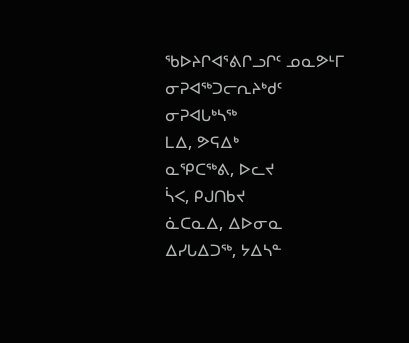ᖃᐅᔨᒋᐊᕐᕕᒋᓗᒋᑦ ᓄᓇᕗᒻᒥ ᓂᕈᐊᖅᑐᓕᕆᔨᒃᑯᑦ
ᓂᕈᐊᒐᒃᓴᖅ
ᒪᐃ, ᕗᕋᐃᒃ
ᓇᕿᑕᖅᕕ, ᐅᓚᔪ
ᓵᐸ, ᑭᒍᑎᑲᔪ
ᓈᑕᓇᐃ, ᐃᐅᓂᓇ
ᐃᓯᒐᐃᑐᖅ, ᔭᐃᓴᓐ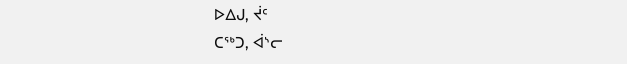ᐅᐃᒍ, ᔫᑦ
ᑕᖅᑐ, ᐋᔅᓕ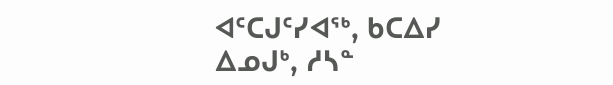ᐊᑦᑕᒍᑦᓯᐊᖅ, ᑲᑕᐃᓯ
ᐃᓄᒍᒃ, ᓱᓴᓐ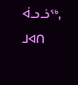ᐋᓗᓘᖅ, ᒧᐊᑎ